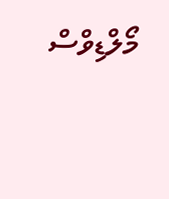މޯލްޑިވްސް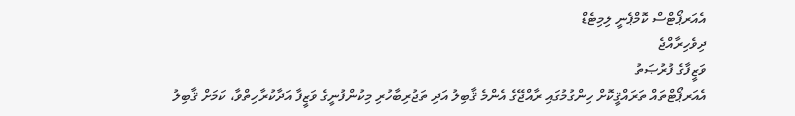އެއަރޕޯޓްސް ކޮމްޕެނީ ލިމިޓެޑް
ދިވެހިރާއްޖެ
ވަޒީފާގެ ފުރުޞަތު
އެއަރޕޯޓްތައް ތަރައްޤީކޮށް ހިންގުމުގައި ރާއްޖޭގެ އެންމެ ޤާބިލު އަދި ތަޖުރިބާހުރި މިކުންފުނީގެ ވަޒީފާ އަދާކުރާހިތްވާ، ކަމަށް ޤާބިލު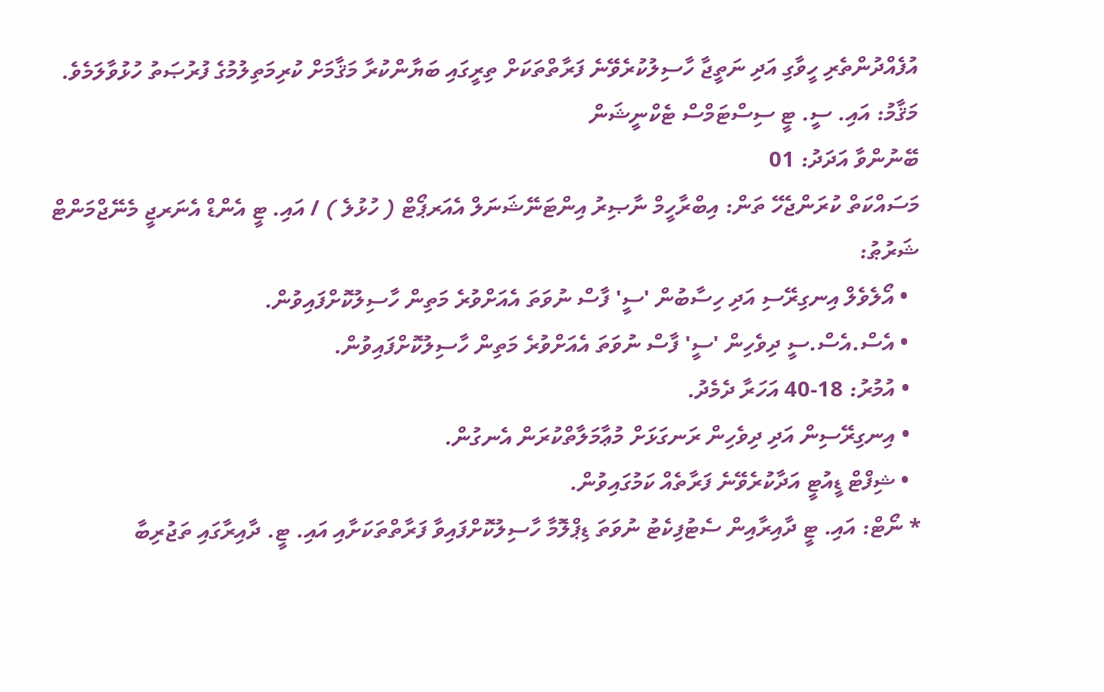އުފެއްދުންތެރި ހީވާގި އަދި ނަތީޖާ ހާސިލުކުރެވޭނެ ފަރާތްތަކަށް ތިރީގައި ބަޔާންކުރާ މަޤާމަށް ކުރިމަތިލުމުގެ ފުރުޞަތު ހުޅުވާލަމެވެ.
މަޤާމު: އައި. ސީ. ޓީ ސިސްޓަމްސް ޓެކްނީޝަން
ބޭނުންވާ އަދަދު: 01
މަސައްކަތް ކުރަންޖެހޭ ތަން: އިބްރާހީމް ނާޞިރު އިންޓަނޭޝަނަލް އެއަރޕޯޓް ( ހުޅުލެ ) / އައި. ޓީ އެންޑް އެނަރޖީ މެނޭޖްމަންޓް
ޝަރުޠު:
  • އޯލެވެލް އިނގިރޭސި އަދި ހިސާބުން 'ސީ' ފާސް ނުވަތަ އެއަށްވުރެ މަތިން ހާސިލުކޮށްފައިވުން.
  • އެސް.އެސް.ސީ ދިވެހިން 'ސީ' ފާސް ނުވަތަ އެއަށްވުރެ މަތިން ހާސިލުކޮށްފައިވުން.
  • އުމުރު: 18-40 އަހަރާ ދެމެދު.
  • އިނގިރޭސިން އަދި ދިވެހިން ރަނގަޅަށް މުޢާމަލާތްކުރަން އެނގުން.
  • ޝިފްޓް ޑީއުޓީ އަދާކުރެވޭނެ ފަރާތެއް ކަމުގައިވުން.
* ނޯޓް: އައި. ޓީ ދާއިރާއިން ސެޓުފިކެޓު ނުވަތަ ޑިޕްލޮމާ ހާސިލުކޮށްފައިވާ ފަރާތްތަކަށާއި އައި. ޓީ. ދާއިރާގައި ތަޖުރިބާ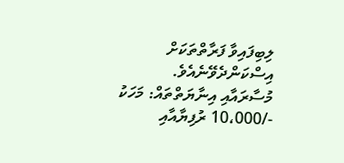ލިބިފައިވާ ފަރާތްތަކަށް އިސްކަންދެވޭނެއެވެ.
މުސާރައާއި އިނާޔަތްތައް: މަހަކު -/10،000 ރުފިޔާއާއި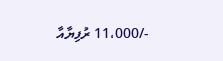-/11،000 ރުފިޔާއާ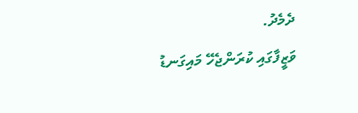ދެމެދު.
ވަޒީފާގައި ކުރަންޖެހޭ މައިގަނޑު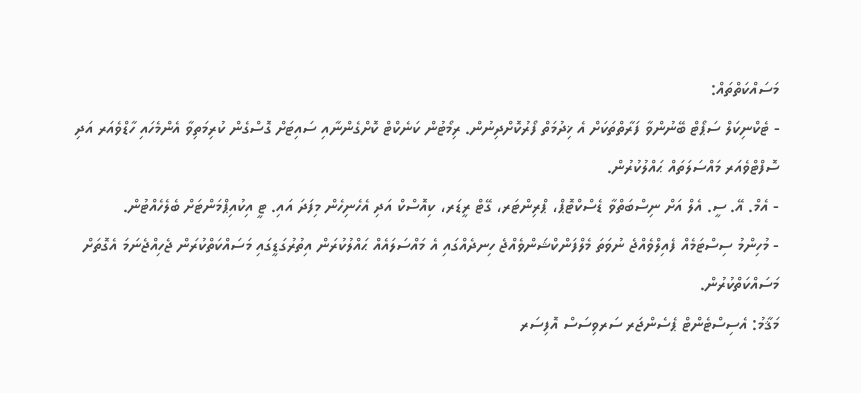މަސައްކަތްތައް:
- ޓެކްނިކަލް ސަޕޯޓް ބޭނުންވާ ފަރާތްތަކަށް އެ ޚިދުމަތް ފޯރުކޮށްދިނުން. ރިމޯޓުން ކަނެކްޓް ކޮށްގެންނާއި ސައިޓަށް ގޮސްގެން ކުރިމަތިވާ އެންމެހައި ހާޑްވެއަރ އަދި ސޮފްޓްވެއަރ މައްސަލަތައް ޙައްލުކުރުން.
- އެމް. އޭ. ސީ. އެލް އަށް ނިސްބަތްވާ ޑެސްކްޓޮޕް، ޕްރިންޓަރ، ގޭޓް ރީޑަރ، ކިއޮސްކް އަދި އެހެނިހެން މިފަދަ އައި. ޓީ އިކުއިޕްމަންޓަށް ބެލެހެއްޓުން.
- މުހިންމު ސިސްޓަމެއް ފެއިލްވެއްޖެ ނުވަތަ މެލްފަންކްޝަންވެއްޖެ ހިނދެއްގައި އެ މައްސަލައެއް ޙައްލުކުރަން އިތުރުގަޑީގައި މަސައްކަތްކުރަން ޖެހިއްޖެނަމަ އެގޮތަށް މަސައްކަތްކުރުން.
މަޤާމު: އެސިސްޓެންޓް ޕެސެންޖަރ ސަރވިސަސް އޮފިސަރ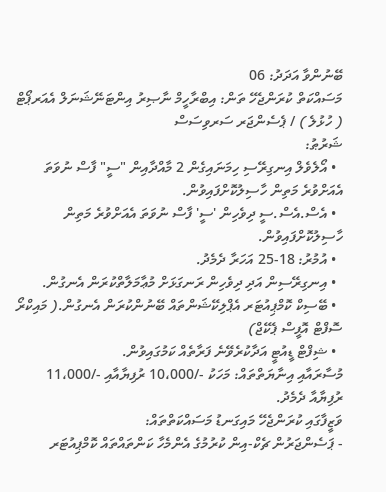ބޭނުންވާ އަދަދު: 06
މަސައްކަތް ކުރަންޖެހޭ ތަން: އިބްރާހީމް ނާޞިރު އިންޓަނޭޝަނަލް އެއަރޕޯޓް ( ހުޅުލެ ) / ޕެސެންޖަރ ސަރވިސަސް
ޝަރުޠު:
  • އޯލެވެލް އިނގިރޭސި ހިމަނައިގެން 2 މާއްދާއިން "ސީ" ފާސް ނުވަތަ އެއަށްވުރެ މަތިން ހާސިލުކޮށްފައިވުން.
  • އެސް.އެސް.ސީ ދިވެހިން 'ސީ' ފާސް ނުވަތަ އެއަށްވުރެ މަތިން ހާސިލުކޮށްފައިވުން.
  • އުމުރު: 18-25 އަހަރާ ދެމެދު.
  • އިނގިރޭސިން އަދި ދިވެހިން ރަނގަޅަށް މުޢާމަލާތްކުރަން އެނގުން.
  • ބޭސިކް ކޮމްޕިއުޓަރ އެޕްލިކޭޝަންތައް ބޭނުންކުރަން އެނގުން.( މައިކްރޯ ސޮފްޓް އޮފީސް ޕެކޭޖް)
  • ޝިފްޓް ޑީއުޓީ އަދާކުރެވޭނެ ފަރާތެއް ކަމުގައިވުން.
މުސާރައާއި އިނާޔަތްތައް: މަހަކު -/10،000 ރުފިޔާއާއި -/11،000 ރުފިޔާއާ ދެމެދު.
ވަޒީފާގައި ކުރަންޖެހޭ މައިގަނޑު މަސައްކަތްތައް:
- ޕަސެންޖަރުން ޗެކް-އިން ކުރުމުގެ އެންމެހާ ކަންތައްތައް ކޮމްޕިއުޓަރ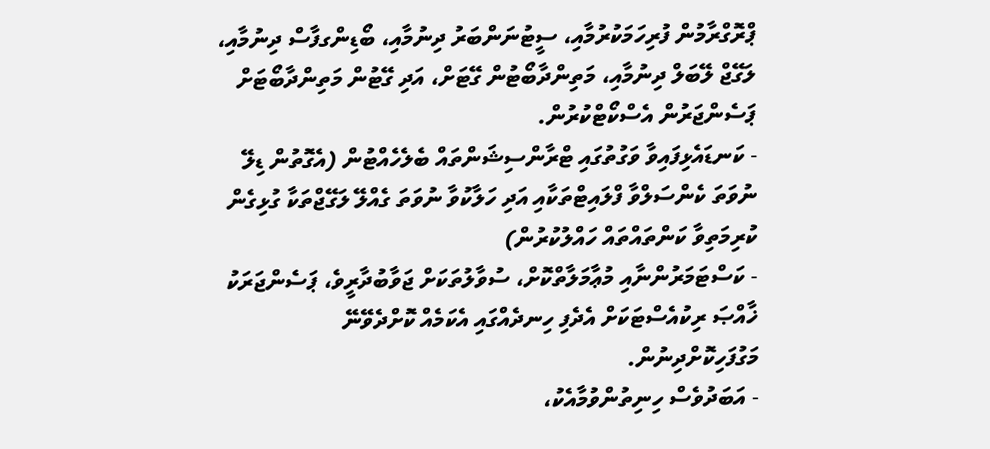ޕްރޮގްރާމުން ފުރިހަމަކުރުމާއި، ސީޓުނަންބަރު ދިނުމާއި، ބޯޑިންގފާސް ދިނުމާއި، ލަގޭޖް ލޭބަލް ދިނުމާއި، މަތިންދާބޯޓުން ގޭޓަށް، އަދި ގޭޓުން މަތިންދާބޯޓަށް ޕަސެންޖަރުން އެސްކޯޓްކުރުން.
- ކަނޑައެޅިފައިވާ ވަގުތުގައި ޓްރާންސިޝަންތައް ބެލެހެއްޓުން (އެގޮތުން ޑިލޭ ނުވަތަ ކެންސަލްވާ ފްލައިޓްތަކާއި އަދި ހަލާކުވާ ނުވަތަ ގެއްލޭ ލަގޭޖްތަކާ ގުޅިގެން ކުރިމަތިވާ ކަންތައްތައް ހައްލުކުރުން)
- ކަސްޓަމަރުންނާއި މުޢާމަލާތްކޮށް، ސުވާލުތަކަށް ޖަވާބުދާރީވެ، ޕަސެންޖަރަކު ޚާއްޞަ ރިކުއެސްޓަކަށް އެދެފި ހިނދެއްގައި އެކަމެއް ކޮށްދެވޭނޭ މަގުފަހިކޮށްދިނުން.
- އަބަދުވެސް ހިނިތުންވުމާއެކު،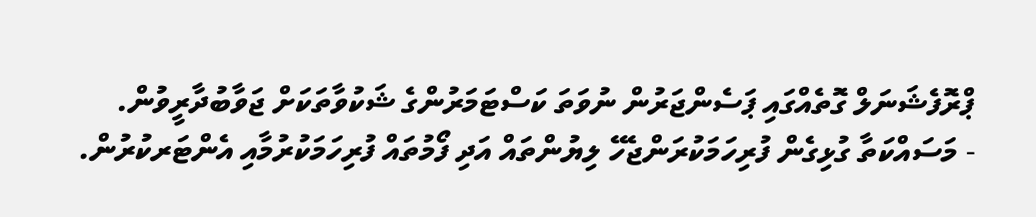ޕްރޮފެޝަނަލް ގޮތެއްގައި ޕަސެންޖަރުން ނުވަތަ ކަސްޓަމަރުންގެ ޝަކުވާތަކަށް ޖަވާބުދާރީވުން.
- މަސައްކަތާ ގުޅިގެން ފުރިހަމަކުރަންޖެހޭ ލިޔުންތައް އަދި ފޯމުތައް ފުރިހަމަކުރުމާއި އެންޓަރކުރުން.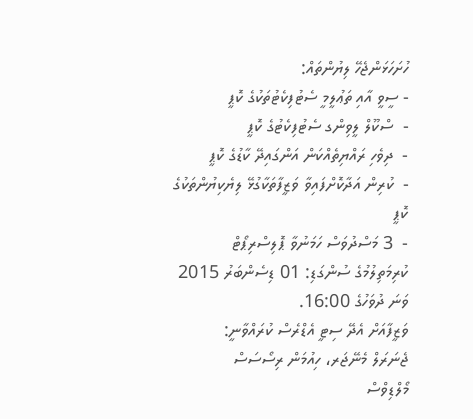ހުށަހަޅަންޖެހޭ ލިޔުންތައް:
- ސީވީ އާއި ތަޢުލީމީ ސެޓުފިކެޓުތަކުގެ ކޮޕީ
-  ސްކޫލް ލީވިންގ ސެޓުފިކެޓުގެ ކޮޕީ
-  ދިވެހި ރައްޔިތެއްކަން އަންގައިދޭ ކާޑުގެ ކޮޕީ
-  ކުރިން އަދާކޮށްފައިވާ ވަޒީފާތަކާގުޅޭ ލިޔެކިޔުންތަކުގެ ކޮޕީ
-  3 މަސްދުވަސް ހަމަނުވާ ޕޮލިސްރިޕޯޓް
ކުރިމަތިލުމުގެ ސުންގަޑި: 01 ޑިސެންބަރު 2015 ވަނަ ދުވަހުގެ 16:00.
ވަޒީފާއަށް އެދޭ ސިޓީ އެޑްރެސް ކުރައްވާނީ:
ޖެނަރަލް މެނޭޖަރ، ހިއުމަން ރިސޯސަސް
މޯލްޑިވްސް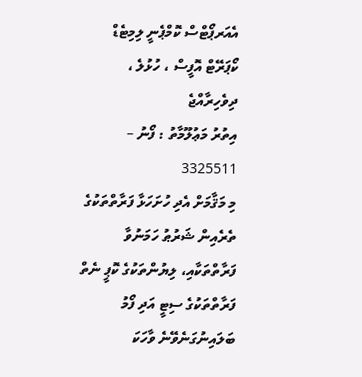އެއަރޕޯޓްސް ކޮމްޕެނީ ލިމިޓެޑް
ކޯޕަރޭޓް އޮފީސް ، ހުޅުލެ ، ދިވެހިރާއްޖެ
އިތުރު މަޢުލޫމާތު : ފޯނު –  3325511
މި މަޤާމަށް އެދި ހުށަހަޅާ ފަރާތްތަކުގެ ތެރެއިން ޝަރުޠު ހަމަނުވާ ފަރާތްތަކާއި، ލިޔުންތަކުގެ ކޮޕީ ނެތް ފަރާތްތަކުގެ ސިޓީ އަދި ފޯމު ބަލައިނުގަނެވޭނެ ވާހަކަ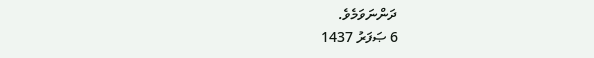ދަންނަވަމެވެ.
6 ޞަފަރު 1437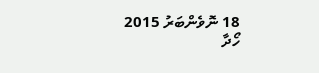18 ނޮވެންބަރު 2015
ހޯދާ